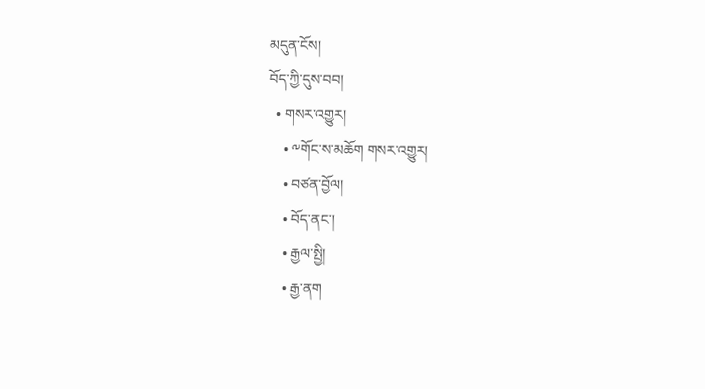མདུན་ངོས།
བོད་ཀྱི་དུས་བབ།
  • གསར་འགྱུར།
    • ༸གོང་ས་མཆོག གསར་འགྱུར།
    • བཙན་བྱོལ།
    • བོད་ནང་།
    • རྒྱལ་སྤྱི།
    • རྒྱ་ནག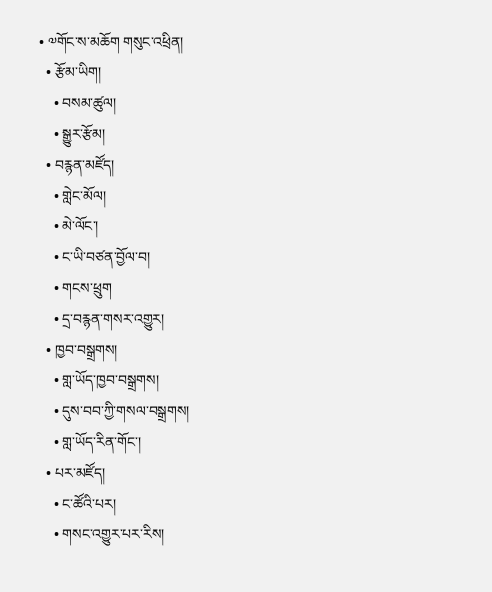• ༧གོང་ས་མཆོག གསུང་འཕྲིན།
  • རྩོམ་ཡིག།
    • བསམ་ཚུལ།
    • སྒྱུར་རྩོམ།
  • བརྙན་མཛོད།
    • གླེང་མོལ།
    • མེ་ལོང་།
    • ང་ཡི་བཙན་བྱོལ་བ།
    • གངས་ཕྲུག
    • དྲ་བརྙན་གསར་འགྱུར།
  • ཁྱབ་བསྒྲགས།
    • གླ་ཡོད་ཁྱབ་བསྒྲགས།
    • དུས་བབ་ཀྱི་གསལ་བསྒྲགས།
    • གླ་ཡོད་རིན་གོང་།
  • པར་མཛོད།
    • ང་ཚོའི་པར།
    • གསང་འགྱུར་པར་རིས།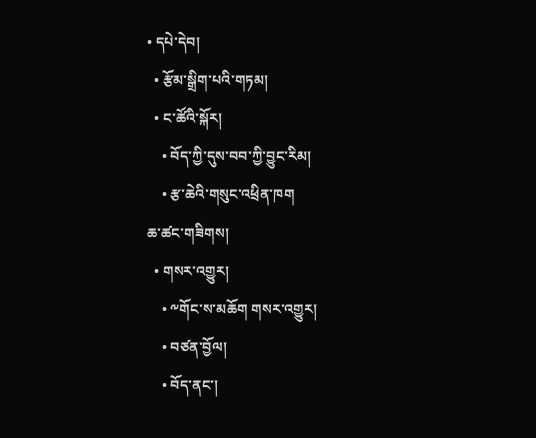• དཔེ་དེབ།
  • རྩོམ་སྒྲིག་པའི་གཏམ།
  • ང་ཚོའི་སྐོར།
    • བོད་ཀྱི་དུས་བབ་ཀྱི་བྱུང་རིམ།
    • རྩ་ཆེའི་གསུང་འཕྲིན་ཁག
ཆ་ཚང་གཟིགས།
  • གསར་འགྱུར།
    • ༸གོང་ས་མཆོག གསར་འགྱུར།
    • བཙན་བྱོལ།
    • བོད་ནང་།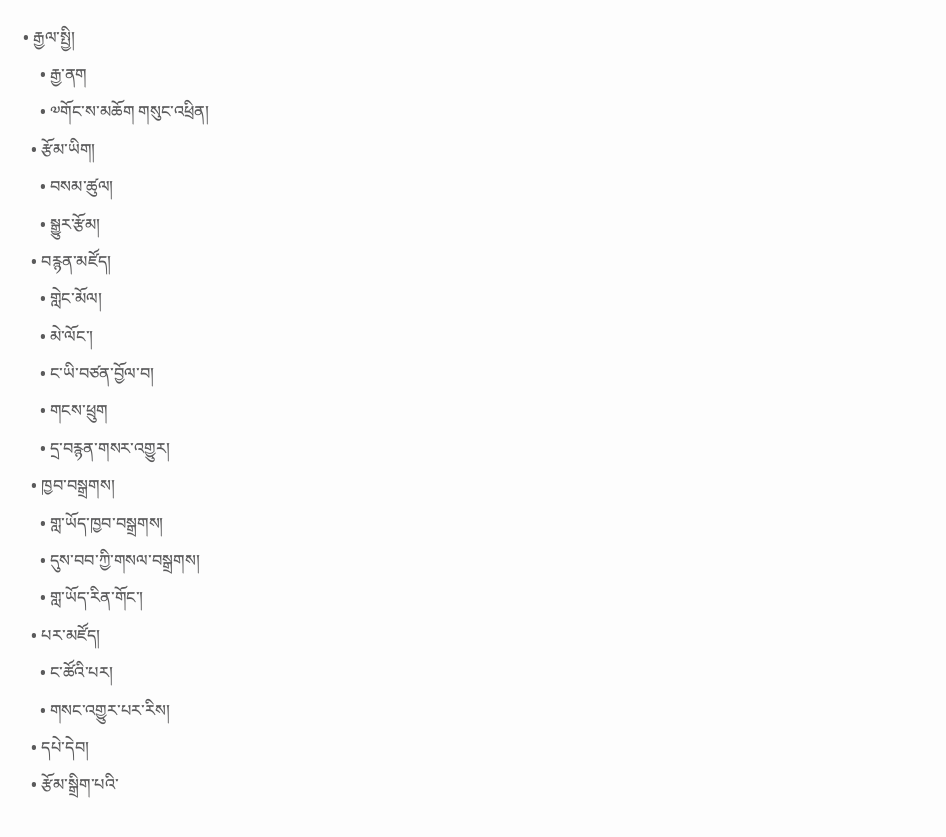• རྒྱལ་སྤྱི།
    • རྒྱ་ནག
    • ༧གོང་ས་མཆོག གསུང་འཕྲིན།
  • རྩོམ་ཡིག།
    • བསམ་ཚུལ།
    • སྒྱུར་རྩོམ།
  • བརྙན་མཛོད།
    • གླེང་མོལ།
    • མེ་ལོང་།
    • ང་ཡི་བཙན་བྱོལ་བ།
    • གངས་ཕྲུག
    • དྲ་བརྙན་གསར་འགྱུར།
  • ཁྱབ་བསྒྲགས།
    • གླ་ཡོད་ཁྱབ་བསྒྲགས།
    • དུས་བབ་ཀྱི་གསལ་བསྒྲགས།
    • གླ་ཡོད་རིན་གོང་།
  • པར་མཛོད།
    • ང་ཚོའི་པར།
    • གསང་འགྱུར་པར་རིས།
  • དཔེ་དེབ།
  • རྩོམ་སྒྲིག་པའི་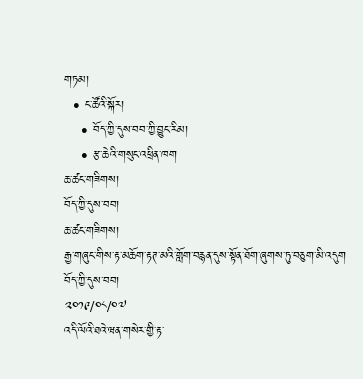གཏམ།
  • ང་ཚོའི་སྐོར།
    • བོད་ཀྱི་དུས་བབ་ཀྱི་བྱུང་རིམ།
    • རྩ་ཆེའི་གསུང་འཕྲིན་ཁག
ཆ་ཚང་གཟིགས།
བོད་ཀྱི་དུས་བབ།
ཆ་ཚང་གཟིགས།
རྒྱ་གཞུང་གིས་རྟ་མཆོག་རྟཊ་མའི་གློག་བརྙན་དུས་སྟོན་ཐོག་ཞུགས་ཏུ་བཅུག་མི་འདུག
བོད་ཀྱི་དུས་བབ།
༢༠༡༩/༠༨/༠༧
འདི་ལོའི་ཐའེ་ཝན་གསེར་གྱི་རྟ་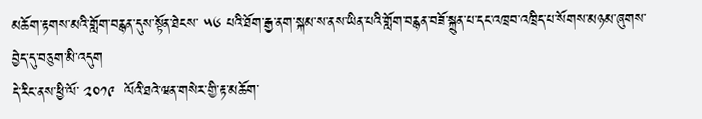མཆོག་རྟགས་མའི་གློག་བརྙན་དུས་སྟོན་ཐེངས་ ༥༦ པའི་ཐོག་རྒྱ་ནག་སྐམ་ས་ནས་ཡིན་པའི་གློག་བརྙན་བཟོ་སྐྲུན་པ་དང་འཁྲབ་འཁྲིད་པ་སོགས་མཉམ་ཞུགས་བྱེད་དུ་བཅུག་མི་འདུག
དེ་རིང་ནས་ཕྱི་ལོ་ ༢༠༡༩  ལོའི་ཐའེ་ཝན་གསེར་གྱི་རྟ་མཆོག་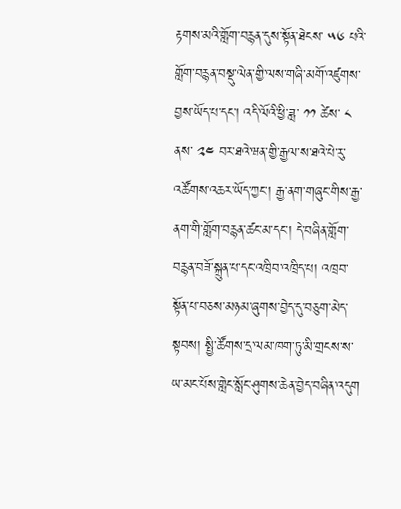རྟགས་མའི་གློག་བརྙན་དུས་སྟོན་ཐེངས་ ༥༦ པའི་གློག་བརྙན་བསྡུ་ལེན་གྱི་ལས་གཞི་མགོ་འཛུགས་བྱས་ཡོད་པ་དང་། འདི་ལོའི་ཕྱི་ཟླ་ ༡༡ ཚེས་ ༨ ནས་ ༢༤ བར་ཐའེ་ཝན་གྱི་རྒྱལ་ས་ཐའེ་པེ་རུ་འཚོགས་འཆར་ཡོད་ཀྱང་། རྒྱ་ནག་གཞུང་གིས་རྒྱ་ནག་གི་གློག་བརྙན་ཚང་མ་དང་། དེ་བཞིན་གློག་བརྙན་བཟོ་སྐྲུན་པ་དང་འཁྲིབ་འཁྲིད་པ། འཁྲབ་སྟོན་པ་བཅས་མཉམ་ཞུགས་བྱེད་དུ་བཅུག་མེད་སྟབས། སྤྱི་ཚོགས་དྲ་ལམ་ཁག་ཏུ་མི་གྲངས་ས་ཡ་མང་པོས་གླེང་སློང་ཤུགས་ཆེན་བྱེད་བཞིན་འདུག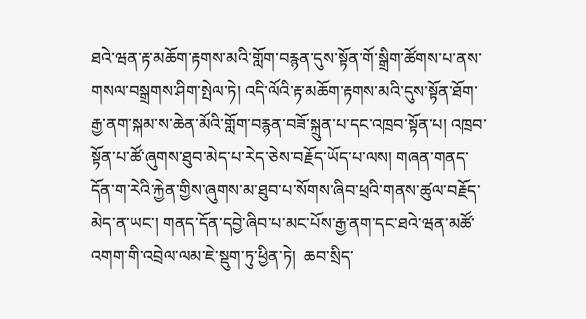ཐའེ་ཝན་རྟ་མཆོག་རྟགས་མའི་གློག་བརྙན་དུས་སྟོན་གོ་སྒྲིག་ཚོགས་པ་ནས་གསལ་བསྒྲགས་ཤིག་སྤེལ་ཏེ། འདི་ལོའི་རྟ་མཆོག་རྟགས་མའི་དུས་སྟོན་ཐོག་རྒྱ་ནག་སྐམ་ས་ཆེན་མོའི་གློག་བརྙན་བཟོ་སྐྲུན་པ་དང་འཁྲབ་སྟོན་པ། འཁྲབ་སྟོན་པ་ཚོ་ཞུགས་ཐུབ་མེད་པ་རེད་ཅེས་བརྗོད་ཡོད་པ་ལས། གཞན་གནད་དོན་ག་རེའི་རྐྱེན་གྱིས་ཞུགས་མ་ཐུབ་པ་སོགས་ཞིབ་ཕྲའི་གནས་ཚུལ་བརྗོད་མེད་ན་ཡང་། གནད་དོན་དབྱེ་ཞིབ་པ་མང་པོས་རྒྱ་ནག་དང་ཐའེ་ཝན་མཚོ་འགག་གི་འབྲེལ་ལམ་ཇེ་སྡུག་ཏུ་ཕྱིན་ཏེ།  ཆབ་སྲིད་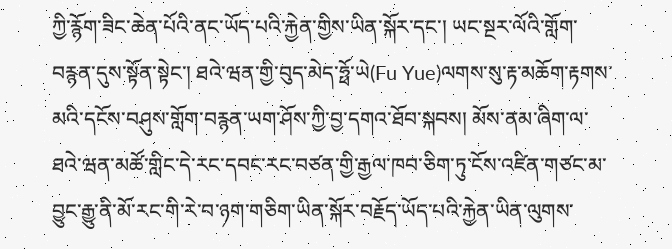ཀྱི་རྙོག་ཟིང་ཆེན་པོའི་ནང་ཡོད་པའི་རྐྱེན་གྱིས་ཡིན་སྐོར་དང་། ཡང་སྔར་ལོའི་གློག་བརྙན་དུས་སྟོན་སྟེང་། ཐའེ་ཝན་གྱི་བུད་མེད་ཧྥོ་ཡེ(Fu Yue)ལགས་སུ་རྟ་མཆོག་རྟགས་མའི་དངོས་བཤུས་གློག་བརྙན་ཡག་ཤོས་ཀྱི་བྱ་དགའ་ཐོབ་སྐབས། མོས་ནམ་ཞིག་ལ་ཐའེ་ཝན་མཚོ་གླིང་དེ་རང་དབང་རང་བཙན་གྱི་རྒྱལ་ཁབ་ཅིག་ཏུ་ངོས་འཛིན་གཙང་མ་བྱུང་རྒྱུ་ནི་མོ་རང་གི་རེ་བ་ཉག་གཅིག་ཡིན་སྐོར་བརྗོད་ཡོད་པའི་རྐྱེན་ཡིན་ལུགས་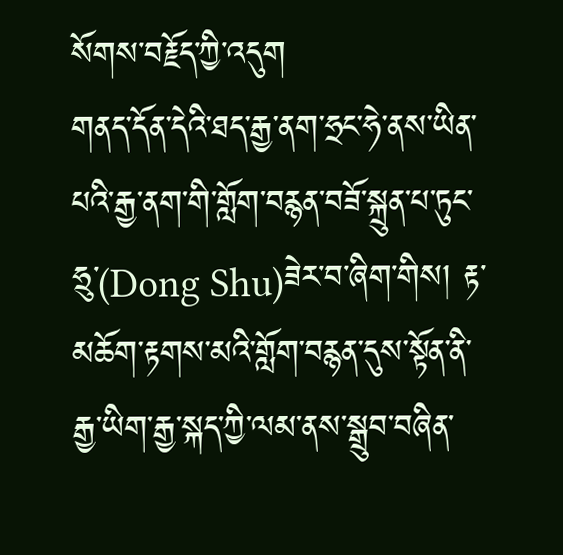སོགས་བརྗོད་ཀྱི་འདུག
གནད་དོན་དེའི་ཐད་རྒྱ་ནག་ཧྲང་ཧེ་ནས་ཡིན་པའི་རྒྱ་ནག་གི་གློག་བརྙན་བཟོ་སྐྲུན་པ་ཏུང་ཧྲུ་(Dong Shu)ཟེར་བ་ཞིག་གིས། རྟ་མཆོག་རྟགས་མའི་གློག་བརྙན་དུས་སྟོན་ནི་རྒྱ་ཡིག་རྒྱ་སྐད་ཀྱི་ལམ་ནས་སྒྲུབ་བཞིན་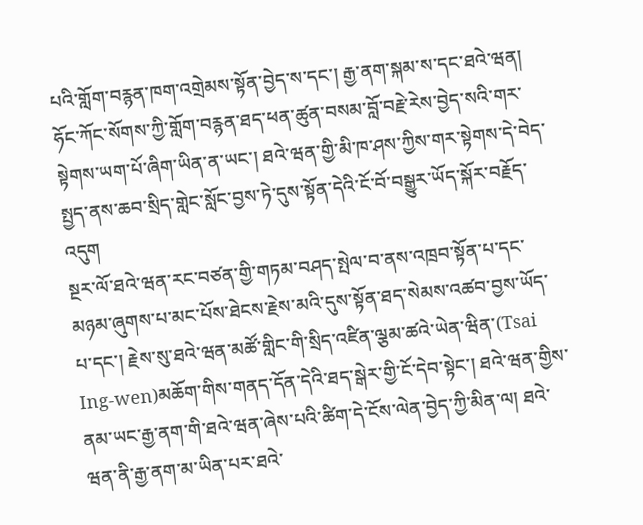པའི་གློག་བརྙན་ཁག་འགྲེམས་སྟོན་བྱེད་ས་དང་། རྒྱ་ནག་སྐམ་ས་དང་ཐའེ་ཝན། ཧོང་ཀོང་སོགས་ཀྱི་གློག་བརྙན་ཐད་ཕན་ཚུན་བསམ་བློ་བརྗེ་རེས་བྱེད་སའི་གར་སྟེགས་ཡག་པོ་ཞིག་ཡིན་ན་ཡང་། ཐའེ་ཝན་གྱི་མི་ཁ་ཤས་ཀྱིས་གར་སྟེགས་དེ་བེད་སྤྱད་ནས་ཆབ་སྲིད་གླེང་སློང་བྱས་ཏེ་དུས་སྟོན་དེའི་ངོ་བོ་བསྒྱུར་ཡོད་སྐོར་བརྗོད་འདུག
སྔར་ལོ་ཐའེ་ཝན་རང་བཙན་གྱི་གཏམ་བཤད་སྤེལ་བ་ནས་འཁྲབ་སྟོན་པ་དང་མཉམ་ཞུགས་པ་མང་པོས་ཐེངས་རྗེས་མའི་དུས་སྟོན་ཐད་སེམས་འཚབ་བྱས་ཡོད་པ་དང་། རྗེས་སུ་ཐའེ་ཝན་མཚོ་གླིང་གི་སྲིད་འཛིན་ལྕམ་ཚའེ་ཡེན་ཝིན་(Tsai Ing-wen)མཆོག་གིས་གནད་དོན་དེའི་ཐད་སྒེར་གྱི་ངོ་དེབ་སྟེང་། ཐའེ་ཝན་གྱིས་ནམ་ཡང་རྒྱ་ནག་གི་ཐའེ་ཝན་ཞེས་པའི་ཚིག་དེ་ངོས་ལེན་བྱེད་ཀྱི་མིན་ལ། ཐའེ་ཝན་ནི་རྒྱ་ནག་མ་ཡིན་པར་ཐའེ་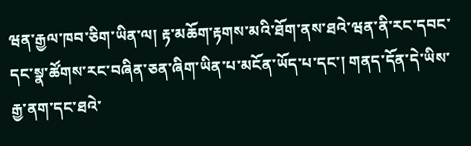ཝན་རྒྱལ་ཁབ་ཅིག་ཡིན་ལ། རྟ་མཆོག་རྟགས་མའི་ཐོག་ནས་ཐའེ་ཝན་ནི་རང་དབང་དང་སྣ་ཚོགས་རང་བཞིན་ཅན་ཞིག་ཡིན་པ་མངོན་ཡོད་པ་དང་། གནད་དོན་དེ་ཡིས་རྒྱ་ནག་དང་ཐའེ་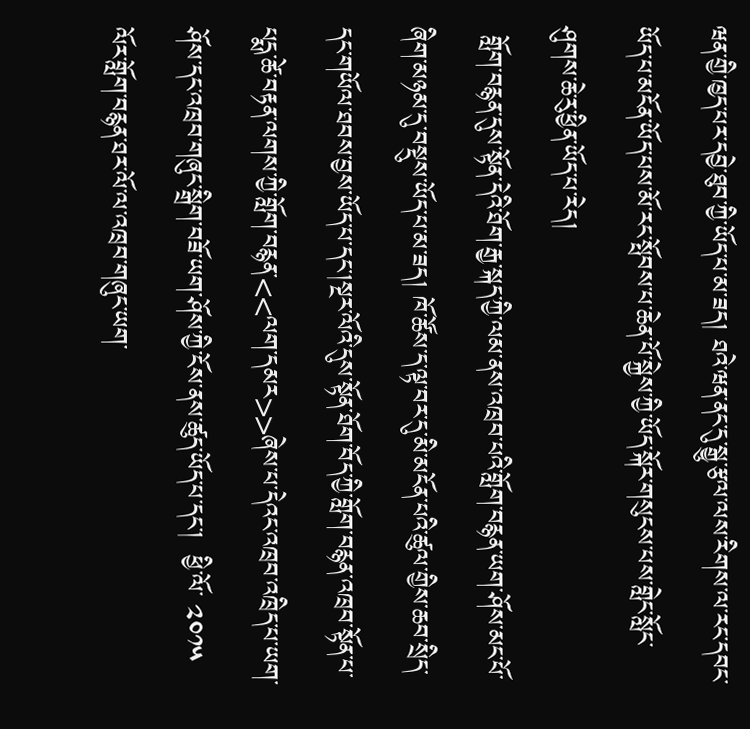ཝན་གྱི་ཁྱད་པར་དབྱེ་ཐུབ་ཀྱི་ཡོད་པ་མ་ཟད། ཐའེ་ཝན་ནང་དུ་སྒྱུ་རྩལ་ལས་རིགས་ལ་རང་དབང་ཡོད་པ་མངོན་ཡོད་པས་མོ་རང་སྤོབས་པ་ཆེན་པོ་སྐྱེས་ཀྱི་ཡོད་སྐོར་གསུངས་པས་གླེང་སློང་ཤུགས་ཆེ་རུ་ཕྱིན་ཡོད་པ་རེད།
 གློག་བརྙན་དུས་སྟོན་དེའི་ཐོག་རྒྱ་སྐད་ཀྱི་ལམ་ནས་འཁྲབ་པའི་གློག་བརྙན་ཡག་ཤོས་མང་པོ་ཞིག་མཉམ་དུ་བསྡུས་ཡོད་པ་མ་ཟད། ཁོ་ཚོས་ད་ལྟ་བར་དུ་མི་མངོན་པའི་ཚུལ་གྱིས་ཆབ་སྲིད་དང་གཡོལ་ཐབས་བྱས་ཡོད་པ་དང་།སྔར་ལོའི་དུས་སྟོན་ཐོག་བོད་ཀྱི་གློག་བརྙན་འཁྲབ་སྟོན་པ་པདྨ་ཚེ་བརྟན་ལགས་ཀྱི་གློག་བརྙན་<<ལག་དམར>>ཞེས་པ་དེའང་འཁྲབ་འཁྲིད་པ་ཡག་ཤོས་དང་འཁྲབ་གཞུང་སྒྲིག་བཟོ་ཡག་ཤོས་ཀྱི་ངོས་ནས་ཚུད་ཡོད་པ་དང་།  ཕྱི་ལོ་ ༢༠༡༥ ལོར་གློག་བརྙན་ཐར་ལོ་ལ་འཁྲབ་གཞུང་ཡག་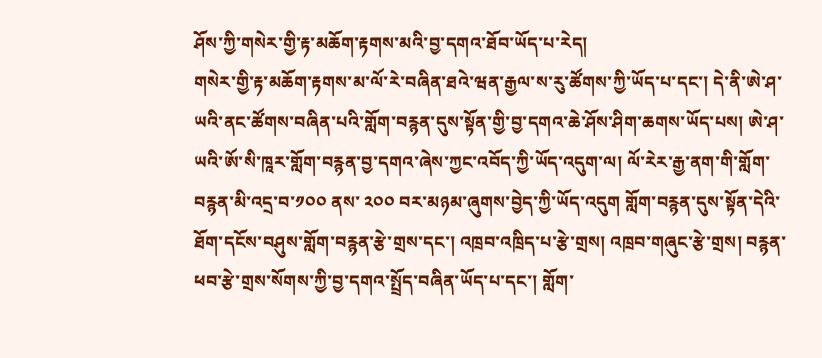ཤོས་ཀྱི་གསེར་གྱི་རྟ་མཆོག་རྟགས་མའི་བྱ་དགའ་ཐོབ་ཡོད་པ་རེད།
གསེར་གྱི་རྟ་མཆོག་རྟགས་མ་ལོ་རེ་བཞིན་ཐའེ་ཝན་རྒྱལ་ས་རུ་ཚོགས་ཀྱི་ཡོད་པ་དང་། དེ་ནི་ཨེ་ཤ་ཡའི་ནང་ཚོགས་བཞིན་པའི་གློག་བརྙན་དུས་སྟོན་གྱི་བྱ་དགའ་ཆེ་ཤོས་ཤིག་ཆགས་ཡོད་པས། ཨེ་ཤ་ཡའི་ཨོ་སི་ཁཱར་གློག་བརྙན་བྱ་དགའ་ཞེས་ཀྱང་འབོད་ཀྱི་ཡོད་འདུག་ལ། ལོ་རེར་རྒྱ་ནག་གི་གློག་བརྙན་མི་འདྲ་བ་༡༠༠ ནས་ ༢༠༠ བར་མཉམ་ཞུགས་བྱེད་ཀྱི་ཡོད་འདུག གློག་བརྙན་དུས་སྟོན་དེའི་ཐོག་དངོས་བཤུས་གློག་བརྙན་རྩེ་གྲས་དང་། འཁྲབ་འཁྲིད་པ་རྩེ་གྲས། འཁྲབ་གཞུང་རྩེ་གྲས། བརྙན་ཕབ་རྩེ་གྲས་སོགས་ཀྱི་བྱ་དགའ་སྤྲོད་བཞིན་ཡོད་པ་དང་། གློག་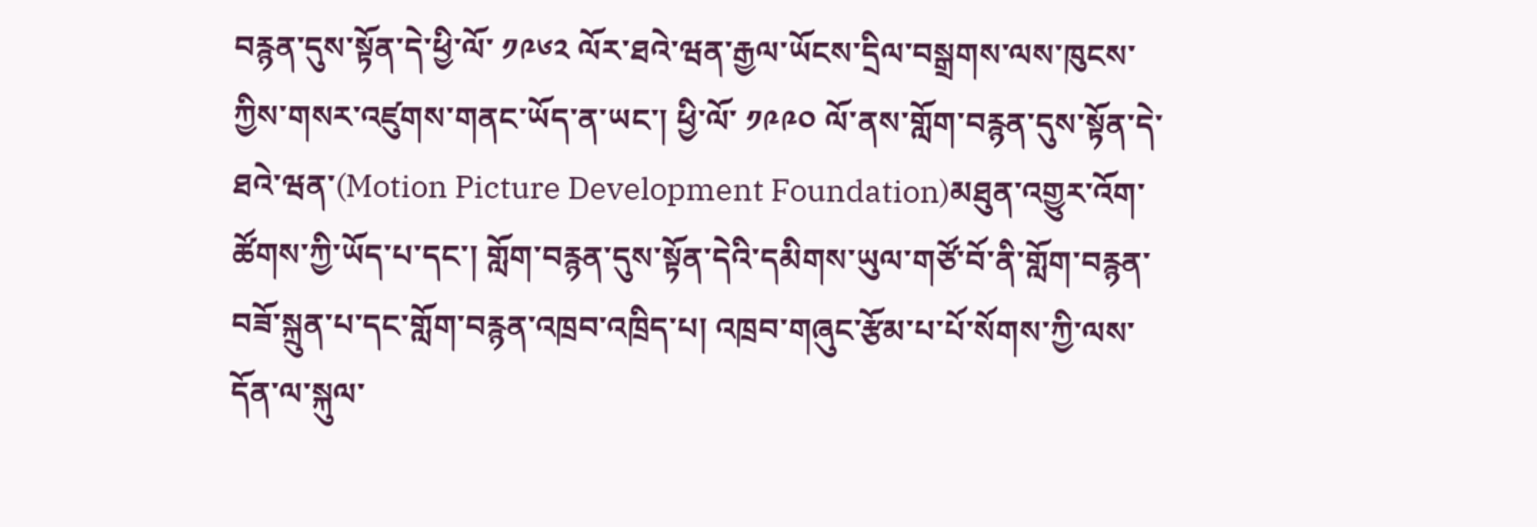བརྙན་དུས་སྟོན་དེ་ཕྱི་ལོ་ ༡༩༦༢ ལོར་ཐའེ་ཝན་རྒྱལ་ཡོངས་དྲིལ་བསྒྲགས་ལས་ཁུངས་ཀྱིས་གསར་འཛུགས་གནང་ཡོད་ན་ཡང་། ཕྱི་ལོ་ ༡༩༩༠ ལོ་ནས་གློག་བརྙན་དུས་སྟོན་དེ་ཐའེ་ཝན་(Motion Picture Development Foundation)མཐུན་འགྱུར་འོག་ཚོགས་ཀྱི་ཡོད་པ་དང་། གློག་བརྙན་དུས་སྟོན་དེའི་དམིགས་ཡུལ་གཙོ་བོ་ནི་གློག་བརྙན་བཟོ་སྐྲུན་པ་དང་གློག་བརྙན་འཁྲབ་འཁྲིད་པ། འཁྲབ་གཞུང་རྩོམ་པ་པོ་སོགས་ཀྱི་ལས་དོན་ལ་སྐུལ་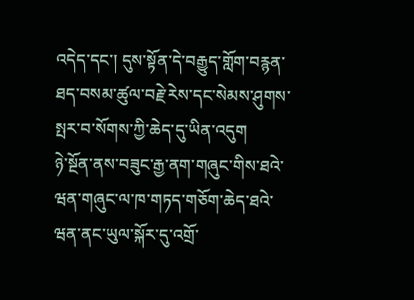འདེད་དང་། དུས་སྟོན་དེ་བརྒྱུད་གློག་བརྙན་ཐད་བསམ་ཚུལ་བརྗེ་རེས་དང་སེམས་ཤུགས་སྤར་བ་སོགས་ཀྱི་ཆེད་དུ་ཡིན་འདུག
ཉེ་སྔོན་ནས་བཟུང་རྒྱ་ནག་གཞུང་གིས་ཐའེ་ཝན་གཞུང་ལ་ཁ་གཏད་གཅོག་ཆེད་ཐའེ་ཝན་ནང་ཡུལ་སྐོར་དུ་འགྲོ་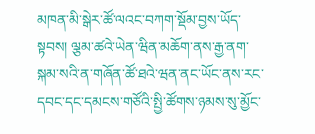མཁན་མི་སྒེར་ཚོ་ལའང་བཀག་སྡོམ་བྱས་ཡོད་སྟབས། ལྕམ་ཚའེ་ཡེན་ཝིན་མཆོག་ནས་རྒྱ་ནག་སྐམ་སའི་ན་གཞོན་ཚོ་ཐའེ་ཝན་ནང་ཡོང་ནས་རང་དབང་དང་དམངས་གཙོའི་སྤྱི་ཚོགས་ཉམས་སུ་མྱོང་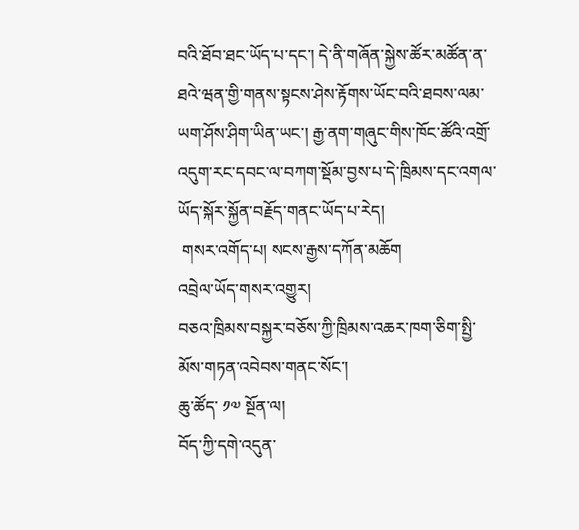བའི་ཐོབ་ཐང་ཡོད་པ་དང་། དེ་ནི་གཞོན་སྐྱེས་ཚོར་མཚོན་ན་ཐའེ་ཝན་གྱི་གནས་སྟངས་ཤེས་རྟོགས་ཡོང་བའི་ཐབས་ལམ་ཡག་ཤོས་ཤིག་ཡིན་ཡང་། རྒྱ་ནག་གཞུང་གིས་ཁོང་ཚོའི་འགྲོ་འདུག་རང་དབང་ལ་བཀག་སྡོམ་བྱས་པ་དེ་ཁྲིམས་དང་འགལ་ཡོད་སྐོར་སྐྱོན་བརྗོད་གནང་ཡོད་པ་རེད།
 གསར་འགོད་པ། སངས་རྒྱས་དཀོན་མཆོག
འབྲེལ་ཡོད་གསར་འགྱུར།
བཅའ་ཁྲིམས་བསྐྱར་བཅོས་ཀྱི་ཁྲིམས་འཆར་ཁག་ཅིག་སྤྱི་མོས་གཏན་འབེབས་གནང་སོང་།
ཆུ་ཚོད་ ༡༧ སྔོན་ལ།
བོད་ཀྱི་དགེ་འདུན་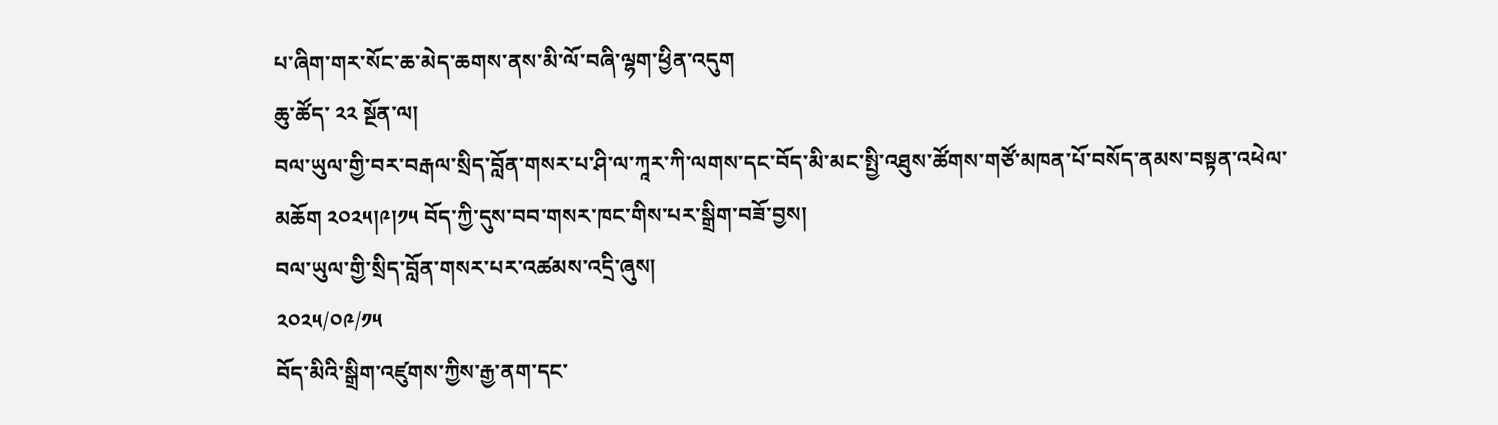པ་ཞིག་གར་སོང་ཆ་མེད་ཆགས་ནས་མི་ལོ་བཞི་ལྷག་ཕྱིན་འདུག
ཆུ་ཚོད་ ༢༢ སྔོན་ལ།
བལ་ཡུལ་གྱི་བར་བརྒལ་སྲིད་བློན་གསར་པ་ཤི་ལ་ཀཱར་ཀི་ལགས་དང་བོད་མི་མང་སྤྱི་འཐུས་ཚོགས་གཙོ་མཁན་པོ་བསོད་ནམས་བསྟན་འཕེལ་མཆོག ༢༠༢༥།༩།༡༥ བོད་ཀྱི་དུས་བབ་གསར་ཁང་གིས་པར་སྒྲིག་བཟོ་བྱས།
བལ་ཡུལ་གྱི་སྲིད་བློན་གསར་པར་འཚམས་འདྲི་ཞུས།
༢༠༢༥/༠༩/༡༥
བོད་མིའི་སྒྲིག་འཛུགས་ཀྱིས་རྒྱ་ནག་དང་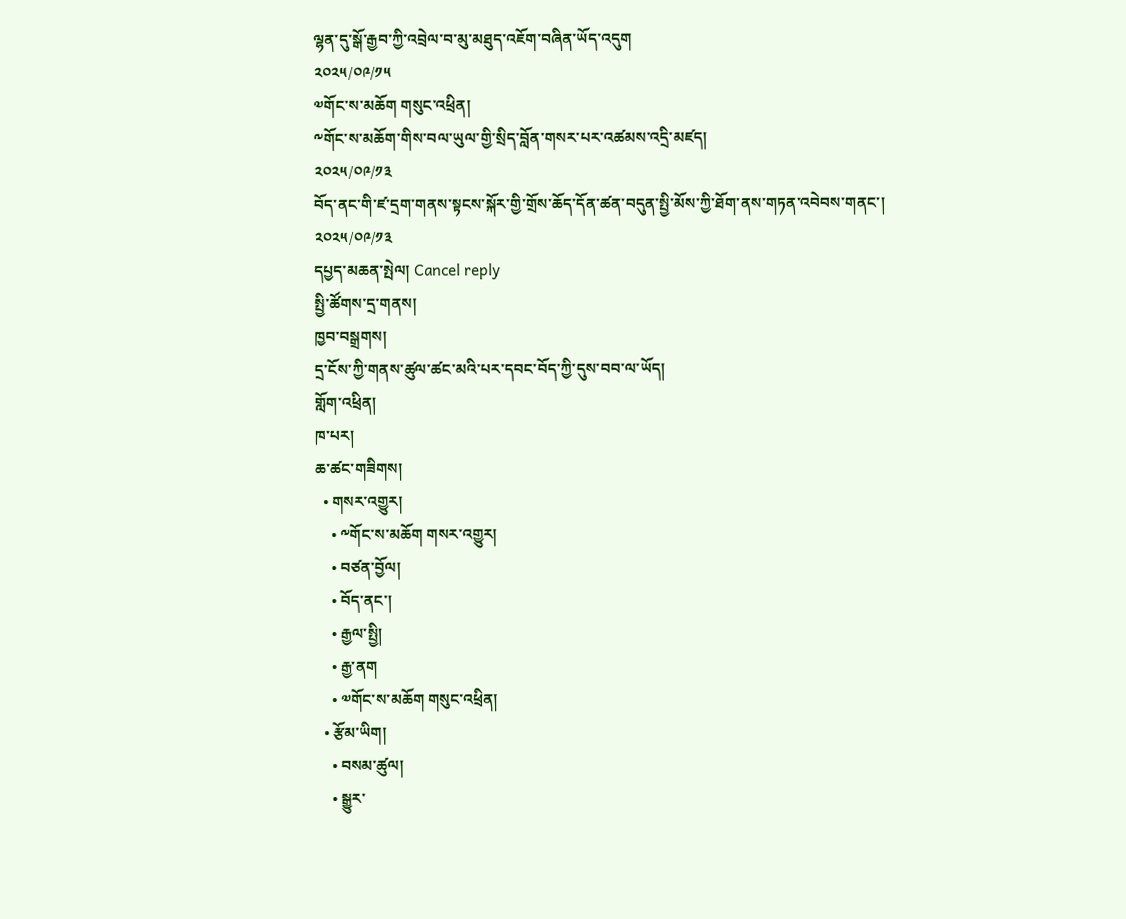ལྷན་དུ་སྒོ་རྒྱབ་ཀྱི་འབྲེལ་བ་མུ་མཐུད་འཇོག་བཞིན་ཡོད་འདུག
༢༠༢༥/༠༩/༡༥
༧གོང་ས་མཆོག གསུང་འཕྲིན།
༸གོང་ས་མཆོག་གིས་བལ་ཡུལ་གྱི་སྲིད་བློན་གསར་པར་འཚམས་འདྲི་མཛད།
༢༠༢༥/༠༩/༡༣
བོད་ནང་གི་ཛ་དྲག་གནས་སྟངས་སྐོར་གྱི་གྲོས་ཆོད་དོན་ཚན་བདུན་སྤྱི་མོས་ཀྱི་ཐོག་ནས་གཏན་འབེབས་གནང་།
༢༠༢༥/༠༩/༡༣
དཔྱད་མཆན་སྤེལ། Cancel reply
སྤྱི་ཚོགས་དྲ་གནས།
ཁྱབ་བསྒྲགས།
དྲ་ངོས་ཀྱི་གནས་ཚུལ་ཚང་མའི་པར་དབང་བོད་ཀྱི་དུས་བབ་ལ་ཡོད།
གློག་འཕྲིན།
ཁ་པར།
ཆ་ཚང་གཟིགས།
  • གསར་འགྱུར།
    • ༸གོང་ས་མཆོག གསར་འགྱུར།
    • བཙན་བྱོལ།
    • བོད་ནང་།
    • རྒྱལ་སྤྱི།
    • རྒྱ་ནག
    • ༧གོང་ས་མཆོག གསུང་འཕྲིན།
  • རྩོམ་ཡིག།
    • བསམ་ཚུལ།
    • སྒྱུར་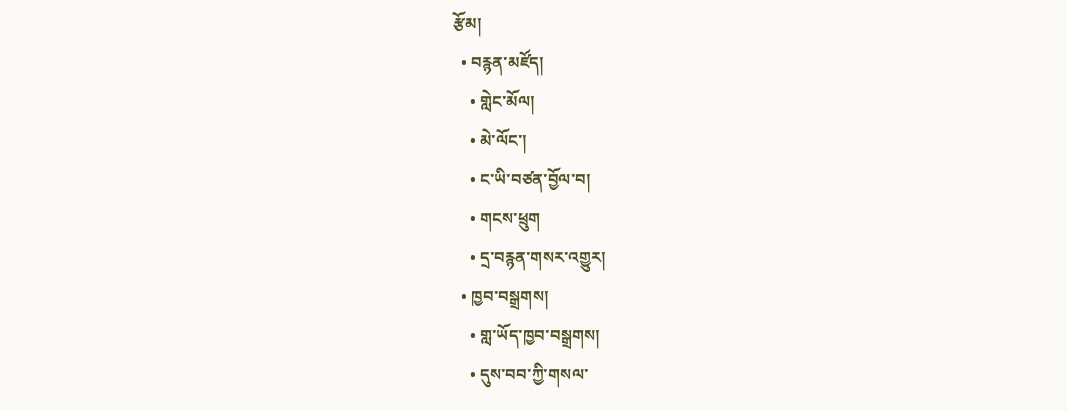རྩོམ།
  • བརྙན་མཛོད།
    • གླེང་མོལ།
    • མེ་ལོང་།
    • ང་ཡི་བཙན་བྱོལ་བ།
    • གངས་ཕྲུག
    • དྲ་བརྙན་གསར་འགྱུར།
  • ཁྱབ་བསྒྲགས།
    • གླ་ཡོད་ཁྱབ་བསྒྲགས།
    • དུས་བབ་ཀྱི་གསལ་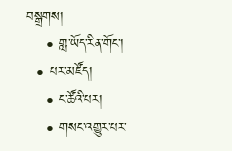བསྒྲགས།
    • གླ་ཡོད་རིན་གོང་།
  • པར་མཛོད།
    • ང་ཚོའི་པར།
    • གསང་འགྱུར་པར་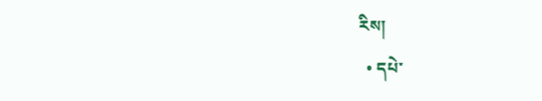རིས།
  • དཔེ་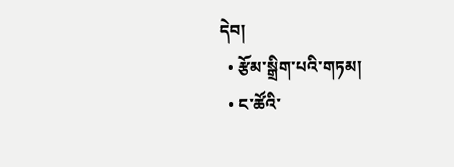དེབ།
  • རྩོམ་སྒྲིག་པའི་གཏམ།
  • ང་ཚོའི་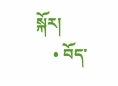སྐོར།
    • བོད་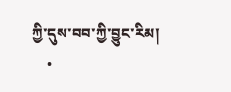ཀྱི་དུས་བབ་ཀྱི་བྱུང་རིམ།
    •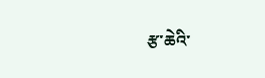རྩ་ཆེའི་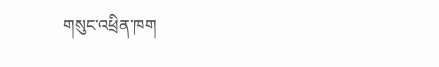གསུང་འཕྲིན་ཁག